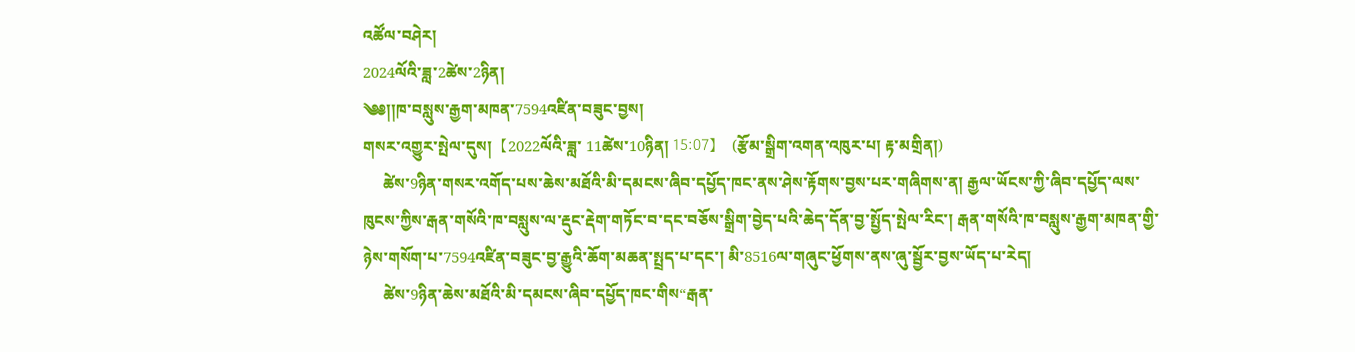འཚོལ་བཤེར།
2024ལོའི་ཟླ་2ཚེས་2ཉིན།
༄༅།།ཁ་བསླུས་རྒྱག་མཁན་7594འཛིན་བཟུང་བྱས།
གསར་འགྱུར་སྤེལ་དུས།  【2022ལོའི་ཟླ་ 11ཚེས་10ཉིན། 15:07】   (རྩོམ་སྒྲིག་འགན་འཁུར་པ། རྟ་མགྲིན།)
     ཚེས་9ཉིན་གསར་འགོད་པས་ཆེས་མཐོའི་མི་དམངས་ཞིབ་དཔྱོད་ཁང་ནས་ཤེས་རྟོགས་བྱས་པར་གཞིགས་ན། རྒྱལ་ཡོངས་ཀྱི་ཞིབ་དཔྱོད་ལས་ཁུངས་ཀྱིས་རྒན་གསོའི་ཁ་བསླུས་ལ་རྡུང་རྡེག་གཏོང་བ་དང་བཅོས་སྒྲིག་བྱེད་པའི་ཆེད་དོན་བྱ་སྤྱོད་སྤེལ་རིང་། རྒན་གསོའི་ཁ་བསླུས་རྒྱག་མཁན་གྱི་ཉེས་གསོག་པ་7594འཛིན་བཟུང་བྱ་རྒྱུའི་ཆོག་མཆན་སྤྲད་པ་དང་། མི་8516ལ་གཞུང་ཕྱོགས་ནས་ཞུ་སྦྱོར་བྱས་ཡོད་པ་རེད།
     ཚེས་9ཉིན་ཆེས་མཐོའི་མི་དམངས་ཞིབ་དཔྱོད་ཁང་གིས“རྒན་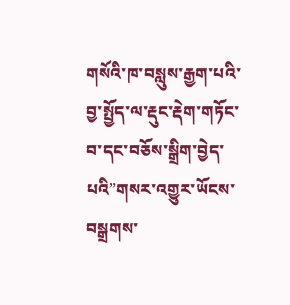གསོའི་ཁ་བསླུས་རྒྱག་པའི་བྱ་སྤྱོད་ལ་རྡུང་རྡེག་གཏོང་བ་དང་བཅོས་སྒྲིག་བྱེད་པའི”གསར་འགྱུར་ཡོངས་བསྒྲགས་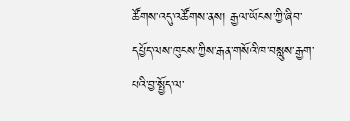ཚོགས་འདུ་འཚོགས་ནས། རྒྱལ་ཡོངས་ཀྱི་ཞིབ་དཔྱོད་ལས་ཁུངས་ཀྱིས་རྒན་གསོའི་ཁ་བསླུས་རྒྱག་པའི་བྱ་སྤྱོད་ལ་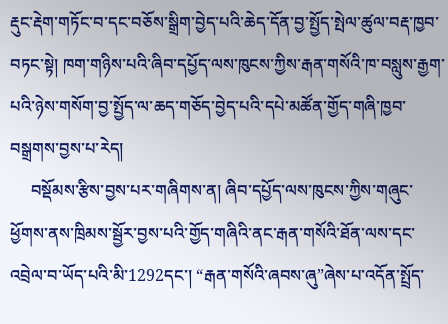རྡུང་རྡེག་གཏོང་བ་དང་བཅོས་སྒྲིག་བྱེད་པའི་ཆེད་དོན་བྱ་སྤྱོད་སྤེལ་ཚུལ་བརྡ་ཁྱབ་བཏང་སྟེ། ཁག་གཉིས་པའི་ཞིབ་དཔྱོད་ལས་ཁུངས་ཀྱིས་རྒན་གསོའི་ཁ་བསླུས་རྒྱག་པའི་ཉེས་གསོག་བྱ་སྤྱོད་ལ་ཆད་གཅོད་བྱེད་པའི་དཔེ་མཚོན་གྱོད་གཞི་ཁྱབ་བསྒྲགས་བྱས་པ་རེད།
     བསྡོམས་རྩིས་བྱས་པར་གཞིགས་ན། ཞིབ་དཔྱོད་ལས་ཁུངས་ཀྱིས་གཞུང་ཕྱོགས་ནས་ཁྲིམས་སྦྱོར་བྱས་པའི་གྱོད་གཞིའི་ནང་རྒན་གསོའི་ཐོན་ལས་དང་འབྲེལ་བ་ཡོད་པའི་མི་1292དང་། “རྒན་གསོའི་ཞབས་ཞུ”ཞེས་པ་འདོན་སྤྲོད་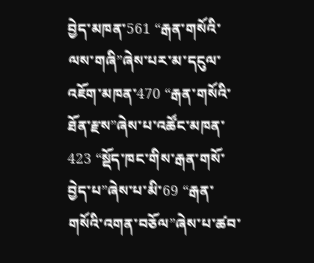བྱེད་མཁན་561 “རྒན་གསོའི་ལས་གཞི”ཞེས་པར་མ་དངུལ་འཇོག་མཁན་470 “རྒན་གསོའི་ཐོན་རྫས”ཞེས་པ་འཚོང་མཁན་423 “སྡོད་ཁང་གིས་རྒན་གསོ་བྱེད་པ”ཞེས་པ་མི་69 “རྒན་གསོའི་འགན་བཅོལ”ཞེས་པ་ཚབ་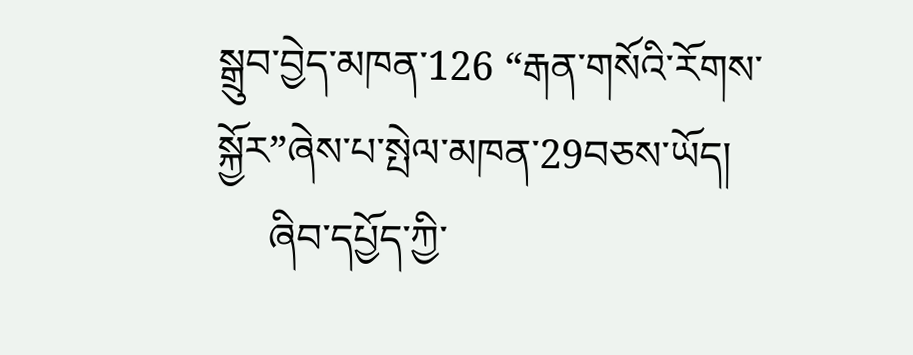སྒྲུབ་བྱེད་མཁན་126 “རྒན་གསོའི་རོགས་སྐྱོར”ཞེས་པ་སྤེལ་མཁན་29བཅས་ཡོད།
     ཞིབ་དཔྱོད་ཀྱི་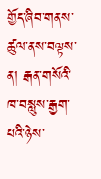གྱོད་ཞིབ་གནས་ཚུལ་ནས་བལྟས་ན། རྒན་གསོའི་ཁ་བསླུས་རྒྱག་པའི་ཉེས་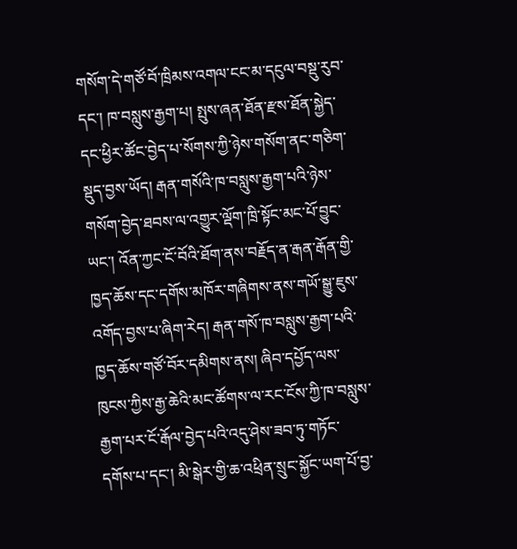གསོག་དེ་གཙོ་བོ་ཁྲིམས་འགལ་ངང་མ་དངུལ་བསྡུ་རུབ་དང་། ཁ་བསླུས་རྒྱག་པ། སྤུས་ཞན་ཐོན་རྫས་ཐོན་སྐྱེད་དང་ཕྱིར་ཚོང་བྱེད་པ་སོགས་ཀྱི་ཉེས་གསོག་ནང་གཅིག་སྡུད་བྱས་ཡོད། རྒན་གསོའི་ཁ་བསླུས་རྒྱག་པའི་ཉེས་གསོག་བྱེད་ཐབས་ལ་འགྱུར་ལྡོག་ཁྲི་སྟོང་མང་པོ་བྱུང་ཡང་། འོན་ཀྱང་ངོ་བོའི་ཐོག་ནས་བརྗོད་ན་རྒན་རྒོན་གྱི་ཁྱད་ཆོས་དང་དགོས་མཁོར་གཞིགས་ནས་གཡོ་སྒྱུ་ཇུས་འགོད་བྱས་པ་ཞིག་རེད། རྒན་གསོ་ཁ་བསླུས་རྒྱག་པའི་ཁྱད་ཆོས་གཙོ་བོར་དམིགས་ནས། ཞིབ་དཔྱོད་ལས་ཁུངས་ཀྱིས་རྒྱ་ཆེའི་མང་ཚོགས་ལ་རང་ངོས་ཀྱི་ཁ་བསླུས་རྒྱག་པར་ངོ་རྒོལ་བྱེད་པའི་འདུ་ཤེས་ཟབ་ཏུ་གཏོང་དགོས་པ་དང་། མི་སྒེར་གྱི་ཆ་འཕྲིན་སྲུང་སྐྱོང་ཡག་པོ་བྱ་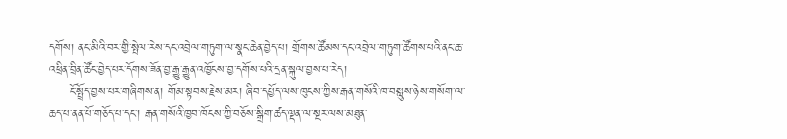དགོས། ནང་མིའི་བར་གྱི་སྤེལ་རེས་དང་འབྲེལ་གཏུག་ལ་སྣང་ཆེན་བྱེད་པ། གྲོགས་ཚོམས་དང་འབྲེལ་གཏུག་ཚོགས་པའི་ནང་ཆ་འཕྲིན་བྲིན་ཚོང་བྱེད་པར་དོགས་ཟོན་བྱ་རྒྱུ་རྒྱུན་འཁྱོངས་བྱ་དགོས་པའི་དྲན་སྐུལ་བྱས་པ་རེད།
     ངོ་སྤྲོད་བྱས་པར་གཞིགས་ན། གོམ་སྟབས་རྗེས་མར། ཞིབ་དཔྱོད་ལས་ཁུངས་ཀྱིས་རྒན་གསོའི་ཁ་བསླུས་ཉེས་གསོག་ལ་ཆད་པ་ནན་པོ་གཅོད་པ་དང་། རྒན་གསོའི་ཁྱབ་ཁོངས་ཀྱི་བཅོས་སྒྲིག་ཚད་ལྡན་ལ་སྔར་ལས་མཐུན་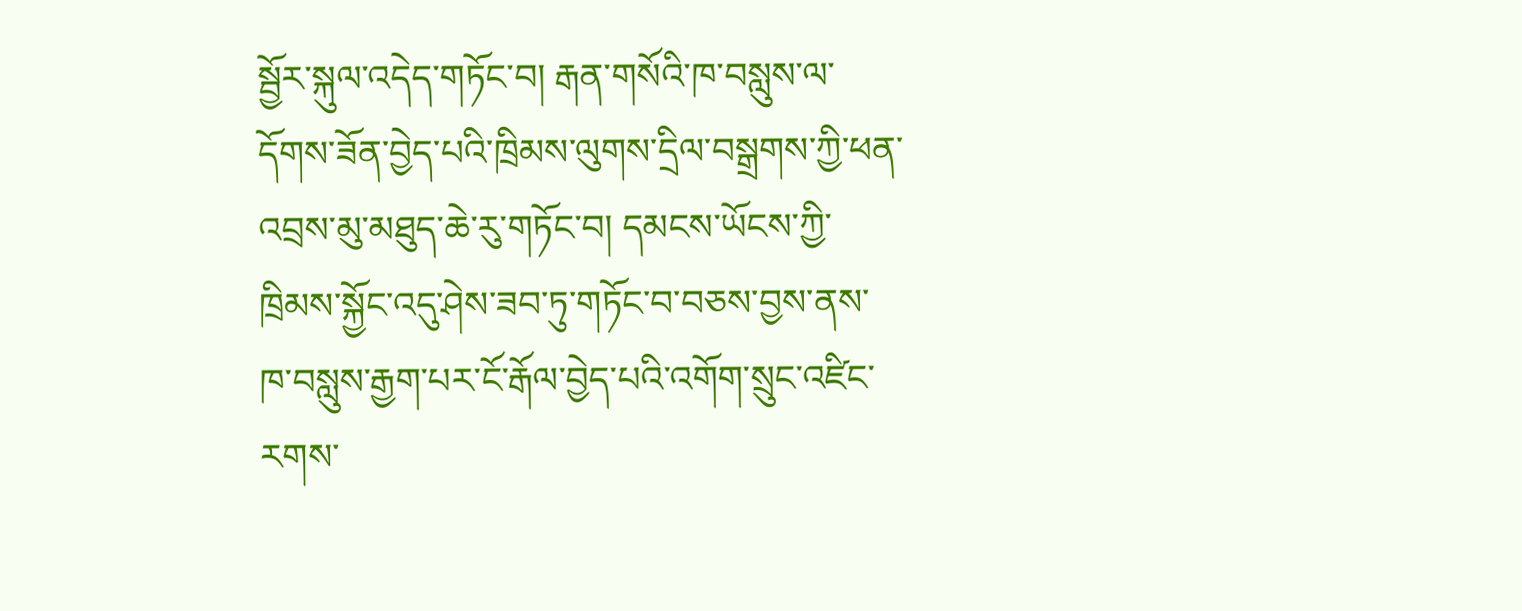སྦྱོར་སྐུལ་འདེད་གཏོང་བ། རྒན་གསོའི་ཁ་བསླུས་ལ་དོགས་ཟོན་བྱེད་པའི་ཁྲིམས་ལུགས་དྲིལ་བསྒྲགས་ཀྱི་ཕན་འབྲས་མུ་མཐུད་ཆེ་རུ་གཏོང་བ། དམངས་ཡོངས་ཀྱི་ཁྲིམས་སྐྱོང་འདུ་ཤེས་ཟབ་ཏུ་གཏོང་བ་བཅས་བྱས་ནས་ཁ་བསླུས་རྒྱག་པར་ངོ་རྒོལ་བྱེད་པའི་འགོག་སྲུང་འཛིང་རགས་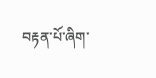བརྟན་པོ་ཞིག་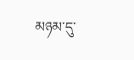མཉམ་དུ་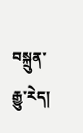བསྐྲུན་རྒྱུ་རེད།